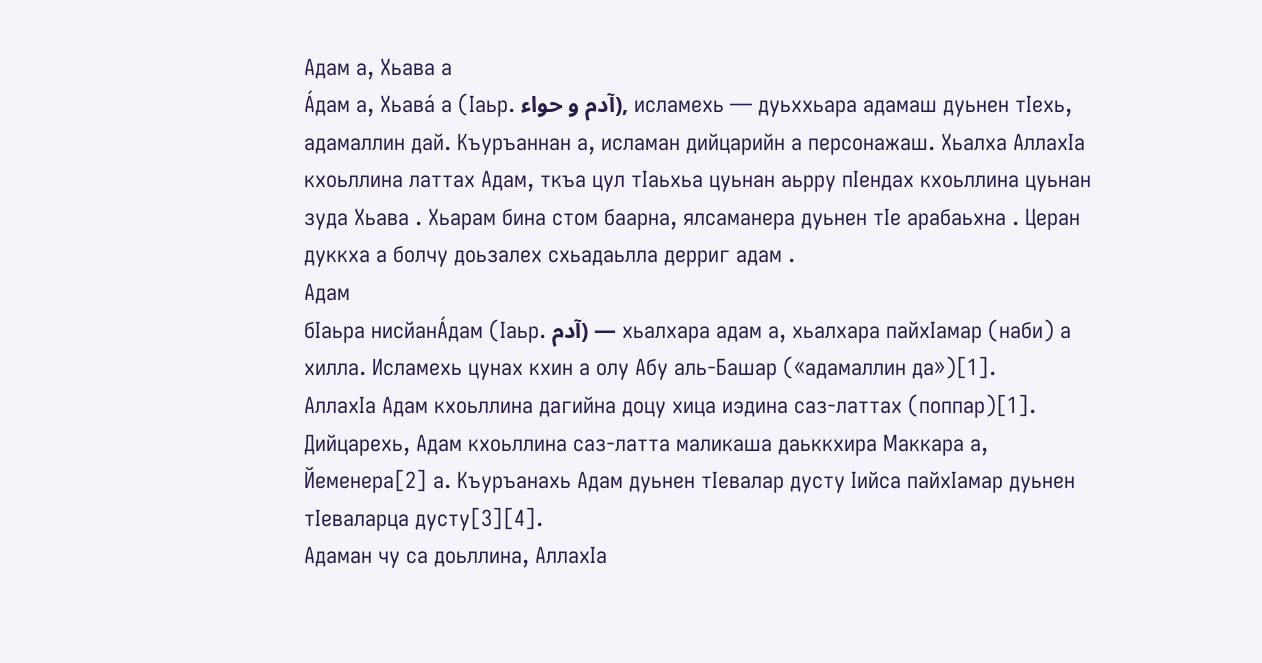Адам а, Хьава а
А́дам а, Хьава́ а (Ӏаьр. آدم و حواء), исламехь — дуьххьара адамаш дуьнен тӀехь, адамаллин дай. Къуръаннан а, исламан дийцарийн а персонажаш. Хьалха АллахӀа кхоьллина латтах Адам, ткъа цул тӀаьхьа цуьнан аьрру пӀендах кхоьллина цуьнан зуда Хьава . Хьарам бина стом баарна, ялсаманера дуьнен тӀе арабаьхна . Церан дуккха а болчу доьзалех схьадаьлла дерриг адам .
Адам
бӀаьра нисйанА́дам (Ӏаьр. آدم) — хьалхара адам а, хьалхара пайхӀамар (наби) а хилла. Исламехь цунах кхин а олу Абу аль-Башар («адамаллин да»)[1].
АллахӀа Адам кхоьллина дагийна доцу хица иэдина саз-латтах (поппар)[1]. Дийцарехь, Адам кхоьллина саз-латта маликаша даьккхира Маккара а, Йеменера[2] а. Къуръанахь Адам дуьнен тӀевалар дусту Ӏийса пайхӀамар дуьнен тӀеваларца дусту[3][4].
Адаман чу са доьллина, АллахӀа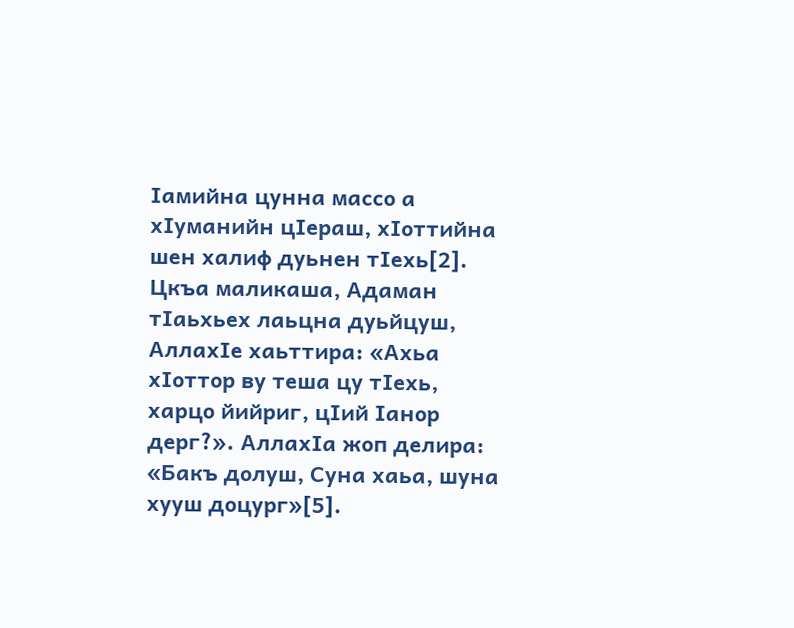Ӏамийна цунна массо а хӀуманийн цӀераш, хӀоттийна шен халиф дуьнен тӀехь[2]. Цкъа маликаша, Адаман тӀаьхьех лаьцна дуьйцуш, АллахӀе хаьттира: «Ахьа хӀоттор ву теша цу тӀехь, харцо йийриг, цӀий Ӏанор дерг?». АллахӀа жоп делира: «Бакъ долуш, Суна хаьа, шуна хууш доцург»[5].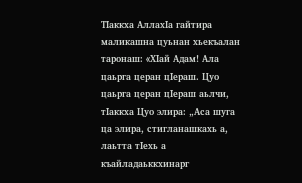ТӀаккха АллахӀа гайтира маликашна цуьнан хьекъалан таронаш: «ХӀай Адам! Ала цаьрга церан цӀераш. Цуо цаьрга церан цӀераш аьлчи, тӀаккха Цуо элира: „Аса шуга ца элира, стигланашкахь а, лаьтта тӀехь а къайладаьккхинарг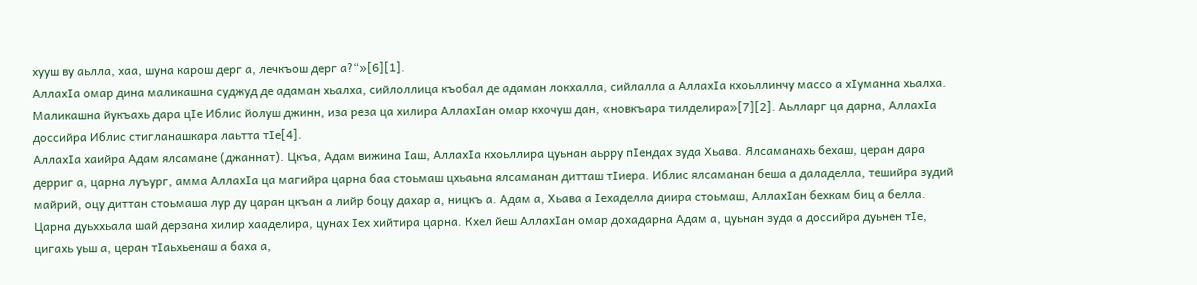хууш ву аьлла, хаа, шуна карош дерг а, лечкъош дерг а?“»[6][1].
АллахӀа омар дина маликашна суджуд де адаман хьалха, сийлоллица къобал де адаман локхалла, сийлалла а АллахӀа кхоьллинчу массо а хӀуманна хьалха. Маликашна йукъахь дара цӀе Иблис йолуш джинн, иза реза ца хилира АллахӀан омар кхочуш дан, «новкъара тилделира»[7][2]. Аьлларг ца дарна, АллахӀа доссийра Иблис стигланашкара лаьтта тӀе[4].
АллахӀа хаийра Адам ялсамане (джаннат). Цкъа, Адам вижина Ӏаш, АллахӀа кхоьллира цуьнан аьрру пӀендах зуда Хьава. Ялсаманахь бехаш, церан дара дерриг а, царна луъург, амма АллахӀа ца магийра царна баа стоьмаш цхьаьна ялсаманан дитташ тӀиера. Иблис ялсаманан беша а даладелла, тешийра зудий майрий, оцу диттан стоьмаша лур ду царан цкъан а лийр боцу дахар а, ницкъ а. Адам а, Хьава а Ӏехаделла диира стоьмаш, АллахӀан бехкам биц а белла. Царна дуьххьала шай дерзана хилир хааделира, цунах Ӏех хийтира царна. Кхел йеш АллахӀан омар дохадарна Адам а, цуьнан зуда а доссийра дуьнен тӀе, цигахь уьш а, церан тӀаьхьенаш а баха а,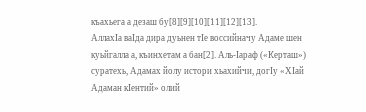къахьега а дезаш бу[8][9][10][11][12][13].
АллахӀа ваӀда дира дуьнен тӀе воссийначу Адаме шен куьйгалла а, къинхетам а бан[2]. Аль-Ӏараф («Керташ») суратехь, Адамах йолу истори хьахийчи, догӀу «ХӀай Адаман кӀентий» олий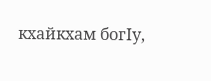кхайкхам богӀу,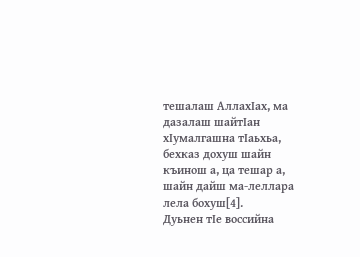тешалаш АллахӀах, ма дазалаш шайтӀан хӀумалгашна тӀаьхьа, бехказ дохуш шайн къинош а, ца тешар а, шайн дайш ма-леллара лела бохуш[4].
Дуьнен тӀе воссийна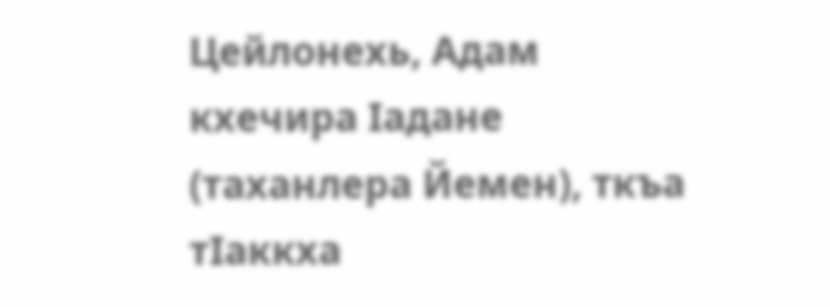Цейлонехь, Адам кхечира Ӏадане (таханлера Йемен), ткъа тӀаккха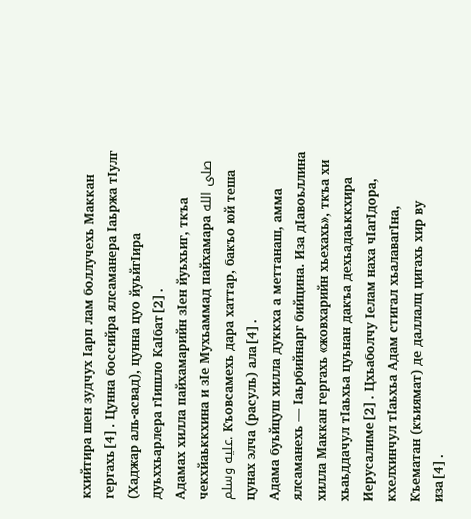кхийтира шен зудчух Ӏарп лам боллучехь Маккан гергахь[4]. Цунна боссийра ялсаманера Ӏаьржа тӀулг (Хаджар аль-асвад), цунна цуо йуьйгӀира дуьххьарлера гӀишло КаӀбат[2].
Адамах хилла пайхамарийн зӀен йуьхьиг, ткъа чекхйаьккхина и зӀе Мухьаммад пайхамара صلى الله عليه وسلم. Къовсамехь дара хаттар, бакъо юй теша цунах элча (расуль) ала[4].
Адама буьйцуш хилла дуккха а меттанаш, амма ялсаманехь — Ӏаьрбийнарг бийцина. Иза дӀавоьллина хилла Маккан гергахь «жовхарийн хьехахь», ткъа хи хьаьддачул тӀаьхьа цуьнан дакъа дехьадаьккхира Иерусалиме[2]. Цхьаболчу Ӏелам наха чӀагӀдора, кхелхинчул тӀаьхьа Адам стигал хьалавагӀна, Къематан (къиямат) де даллалц цигахь хир ву иза[4].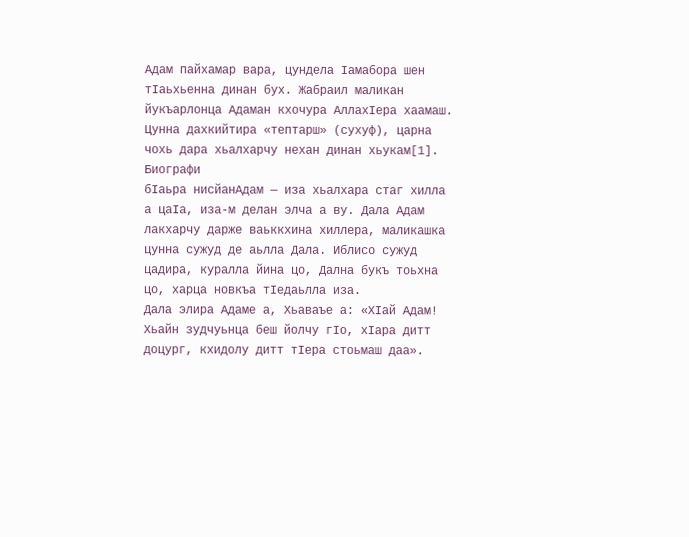Адам пайхамар вара, цундела Ӏамабора шен тӀаьхьенна динан бух. Жабраил маликан йукъарлонца Адаман кхочура АллахӀера хаамаш. Цунна дахкийтира «тептарш» (сухуф), царна чохь дара хьалхарчу нехан динан хьукам[1].
Биографи
бӀаьра нисйанАдам — иза хьалхара стаг хилла а цаӀа, иза-м делан элча а ву. Дала Адам лакхарчу дарже ваьккхина хиллера, маликашка цунна сужуд де аьлла Дала. Иблисо сужуд цадира, куралла йина цо, Дална букъ тоьхна цо, харца новкъа тӀедаьлла иза.
Дала элира Адаме а, Хьаваъе а: «ХӀай Адам! Хьайн зудчуьнца беш йолчу гӀо, хӀара дитт доцург, кхидолу дитт тӀера стоьмаш даа».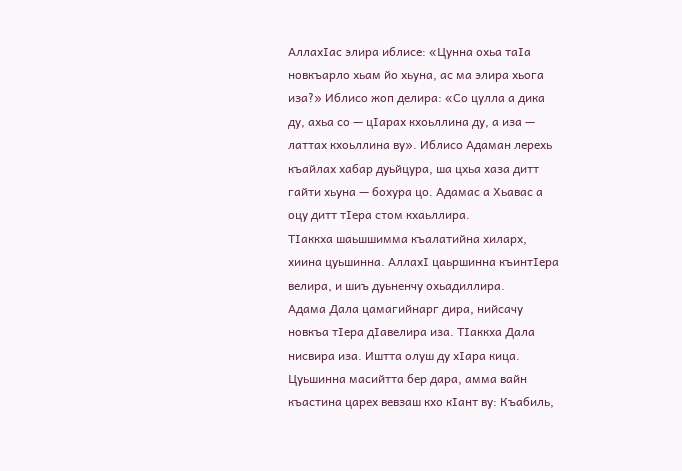АллахӀас элира иблисе: «Цунна охьа таӀа новкъарло хьам йо хьуна, ас ма элира хьога иза?» Иблисо жоп делира: «Со цулла а дика ду, ахьа со — цӀарах кхоьллина ду, а иза — латтах кхоьллина ву». Иблисо Адаман лерехь къайлах хабар дуьйцура, ша цхьа хаза дитт гайти хьуна — бохура цо. Адамас а Хьавас а оцу дитт тӀера стом кхаьллира.
ТӀаккха шаьшшимма къалатийна хиларх, хиина цуьшинна. АллахӀ цаьршинна къинтӀера велира, и шиъ дуьненчу охьадиллира.
Адама Дала цамагийнарг дира, нийсачу новкъа тӀера дӀавелира иза. ТӀаккха Дала нисвира иза. Иштта олуш ду хӀара кица.
Цуьшинна масийтта бер дара, амма вайн къастина царех вевзаш кхо кӀант ву: Къабиль,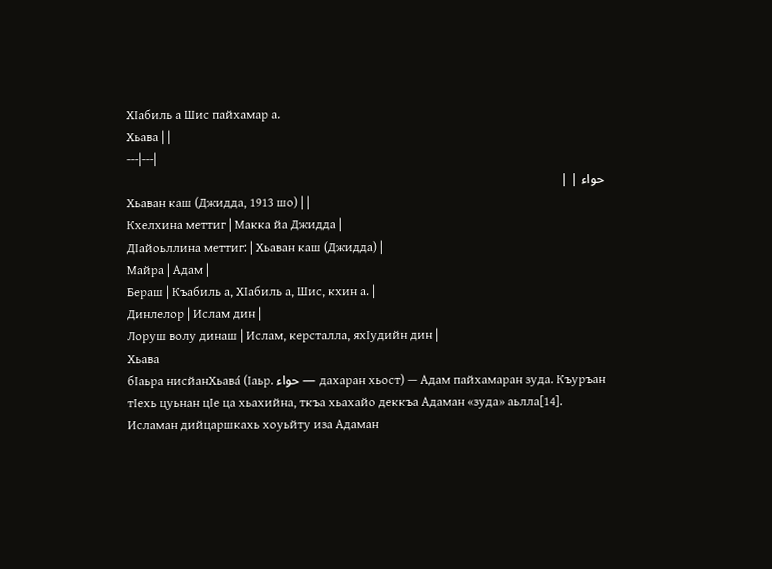ХIабиль а Шис пайхамар а.
Хьава | |
---|---|
حواء | |
Хьаван каш (Джидда, 1913 шо) | |
Кхелхина меттиг | Макка йа Джидда |
ДӀайоьллина меттиг: | Хьаван каш (Джидда) |
Майра | Адам |
Бераш | Къабиль а, ХӀабиль а, Шис, кхин а. |
Динлелор | Ислам дин |
Лоруш волу динаш | Ислам, керсталла, яхӀудийн дин |
Хьава
бӀаьра нисйанХьава́ (Ӏаьр. حواء — дахаран хьост) — Адам пайхамаран зуда. Къуръан тӀехь цуьнан цӀе ца хьахийна, ткъа хьахайо деккъа Адаман «зуда» аьлла[14].
Исламан дийцаршкахь хоуьйту иза Адаман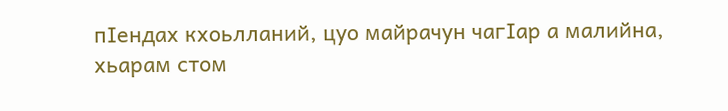пӀендах кхоьлланий, цуо майрачун чагӀар а малийна, хьарам стом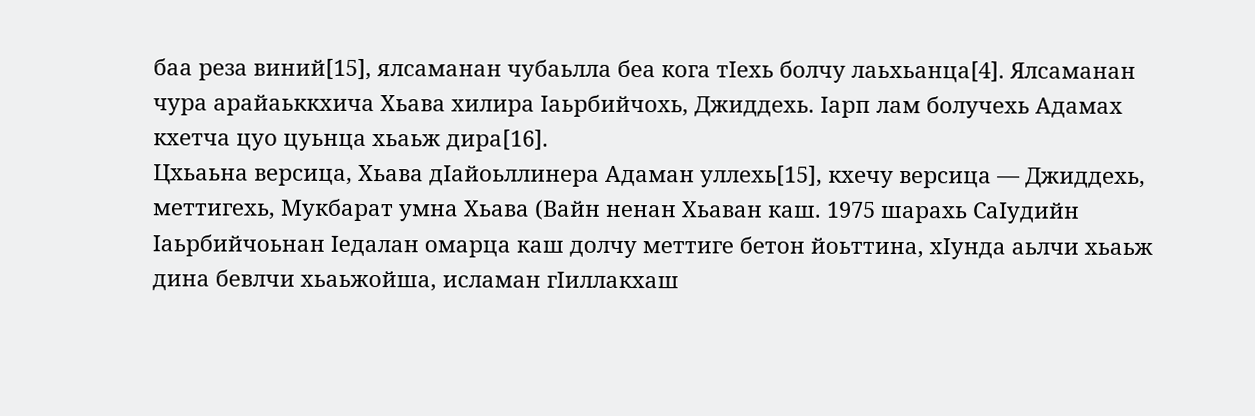баа реза виний[15], ялсаманан чубаьлла беа кога тӀехь болчу лаьхьанца[4]. Ялсаманан чура арайаьккхича Хьава хилира Ӏаьрбийчохь, Джиддехь. Ӏарп лам болучехь Адамах кхетча цуо цуьнца хьаьж дира[16].
Цхьаьна версица, Хьава дӀайоьллинера Адаман уллехь[15], кхечу версица — Джиддехь, меттигехь, Мукбарат умна Хьава (Вайн ненан Хьаван каш. 1975 шарахь СаӀудийн Ӏаьрбийчоьнан Ӏедалан омарца каш долчу меттиге бетон йоьттина, хӀунда аьлчи хьаьж дина бевлчи хьаьжойша, исламан гӀиллакхаш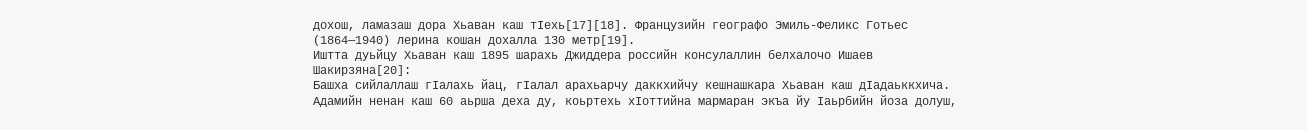дохош, ламазаш дора Хьаван каш тӀехь[17][18]. Французийн географо Эмиль-Феликс Готьес (1864—1940) лерина кошан дохалла 130 метр[19].
Иштта дуьйцу Хьаван каш 1895 шарахь Джиддера российн консулаллин белхалочо Ишаев Шакирзяна[20]:
Башха сийлаллаш гӀалахь йац, гӀалал арахьарчу даккхийчу кешнашкара Хьаван каш дӀадаьккхича. Адамийн ненан каш 60 аьрша деха ду, коьртехь хӀоттийна мармаран экъа йу Ӏаьрбийн йоза долуш,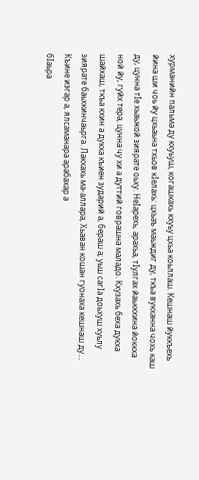хурманийн пальма ду кхуьуш, когашкахь кхуьу цхьа коьллаш. Кешнаш йуккъехь йина ши чоь йу цхьаьна тхьов кӀелахь: цхьаъ маьждиг ду, ткъа вукханна чохь каш ду, цунна тӀе хьаьжой зиярате оьху. НеӀарехь, арахьа, тӀулгах йаьккхина йоккха ной йу, гуйх тера, цунна чу хи а дуттий говрашна маладо. Кхузахь беха дукха шайхаш, ткъа кхин а дукха къиен зударий а, бераш а; уьш сагӀа доьхуш хуьлу зиярате баьхкинчаьрга. Лакхахь ма-аллара, Хьаван кошан гуонаха кешнаш ду…
Къине иэгар а, ялсаманара арабахар а
бӀаьра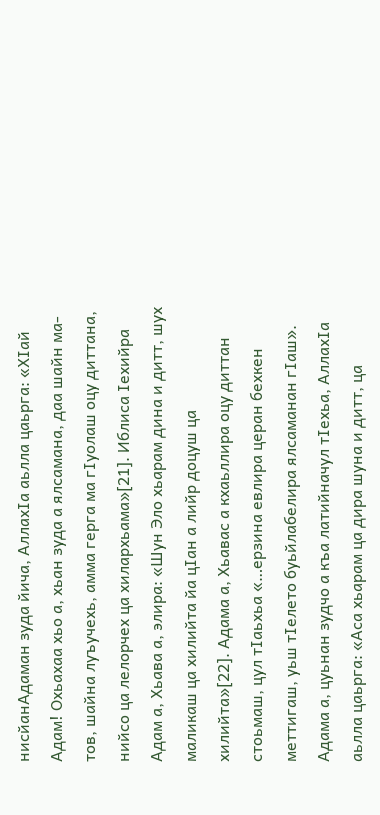нисйанАдаман зуда йича, АллахӀа аьлла цаьрга: «ХӀай Адам! Охьахаа хьо а, хьан зуда а ялсамана, даа шайн ма-тов, шайна луъучехь, амма герга ма гӀуолаш оцу диттана, нийсо ца лелорчех ца хилархьама»[21]. Иблиса Ӏехийра Адам а, Хьава а, элира: «Шун Эло хьарам дина и дитт, шух маликаш ца хилийта йа цӀан а лийр доцуш ца хилийта»[22]. Адама а, Хьавас а кхаьллира оцу диттан стоьмаш, цул тӀаьхьа «…ерзина евлира церан бехкен меттигаш, уьш тӀелето буьйлабелира ялсаманан гӀаш». Адама а, цуьнан зудчо а къа латийначул тӀехьа, АллахӀа аьлла цаьрга: «Аса хьарам ца дира шуна и дитт, ца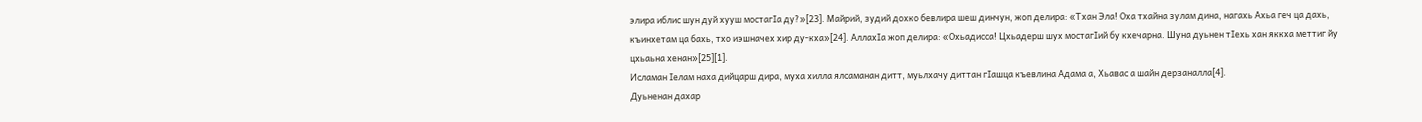элира иблис шун дуй хууш мостагӀа ду?»[23]. Майрий, зудий дохко бевлира шеш динчун, жоп делира: «Тхан Эла! Оха тхайна зулам дина, нагахь Ахьа геч ца дахь, къинхетам ца бахь, тхо иэшначех хир ду-кха»[24]. АллахӀа жоп делира: «Охьадисса! Цхьадерш шух мостагӀий бу кхечарна. Шуна дуьнен тӀехь хан яккха меттиг йу цхьаьна хенан»[25][1].
Исламан Ӏелам наха дийцарш дира, муха хилла ялсаманан дитт, муьлхачу диттан гӀашца къевлина Адама а, Хьавас а шайн дерзаналла[4].
Дуьненан дахар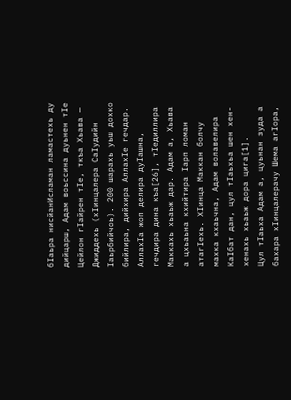бӀаьра нисйанИсламан ламастехь ду дийцарш, Адам воьссина дуьнен тӀе Цейлон гӀайрен тӀе, ткъа Хьава — Джиддехь (хӀинцалера СаӀудийн Ӏаьрбийчоь). 200 шарахь уьш дохко бийлира, дийхира АллахӀе гечдар. АллахӀа жоп делира дуӀашна, гечдира дина къа[26], тӀедиллира Маккахь хьаьж дар. Адам а, Хьава а цхьаьна кхийтира Ӏарп ломан атагӀехь. ХӀинца Маккан болчу махка кхаьчна, Адам волавелира КаӀбат дан, цул тӀаьхьа шен хен-хенахь хьаьж дора цига[1].
Цул тӀаьха Адам а, цуьнан зуда а бахара хӀинцалерачу Шема агӀора,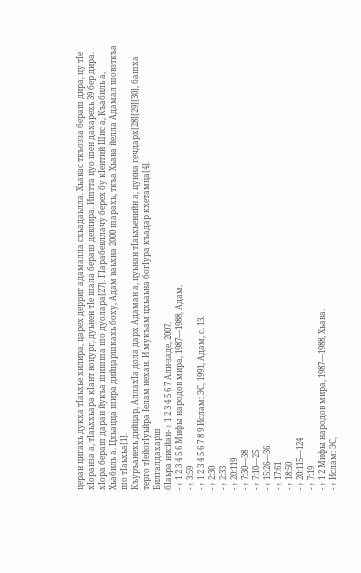церан цигахь дукха тӀаьхье хилира, царех дерриг адамалла схьадаьлла. Хьавас ткъозза бераш дира, цу тӀе хӀоранза а, тӀаьххьара кӀант воцург, дуьнен тӀе шала бераш девлира. Иштта цуо шен дахарехь 39 бер дира. хӀора бераш даран йукъа шишша шо дуолара[27]. ГӀарабевллачу берех бу кӀентий Шис а, Къабиль а, Хьабиль а. Цхьацца шира дийцаршкахь боху, Адам ваьхна 2000 шарахь, ткъа Хьава йелла Адамал шовзткъа шо тӀаьхьа[1].
Къуръанехь дийцар, АллахӀа дола дарх Адаман а, цуьнан тӀаьхьенийн а, цунна гечдарх[28][29][30], башха терго тӀейогӀуьйра Ӏелам нехан. И мукъам цхьаьна богӀура къадар кхетамца[4].
Билгалдахарш
бӀаьра нисйан- ↑ 1 2 3 4 5 6 7 Али-заде, 2007.
- ↑ 1 2 3 4 5 6 Мифы народов мира, 1987—1988, Адам.
- ↑ 3:59
- ↑ 1 2 3 4 5 6 7 8 9 Ислам: ЭС, 1991, Адам, с. 13.
- ↑ 2:30
- ↑ 2:33
- ↑ 20:119
- ↑ 7:30—38
- ↑ 7:10—25
- ↑ 15:26—36
- ↑ 17:61
- ↑ 18:50
- ↑ 20:115—124
- ↑ 7:19
- ↑ 1 2 Мифы народов мира, 1987—1988, Хьава.
- ↑ Ислам: ЭС,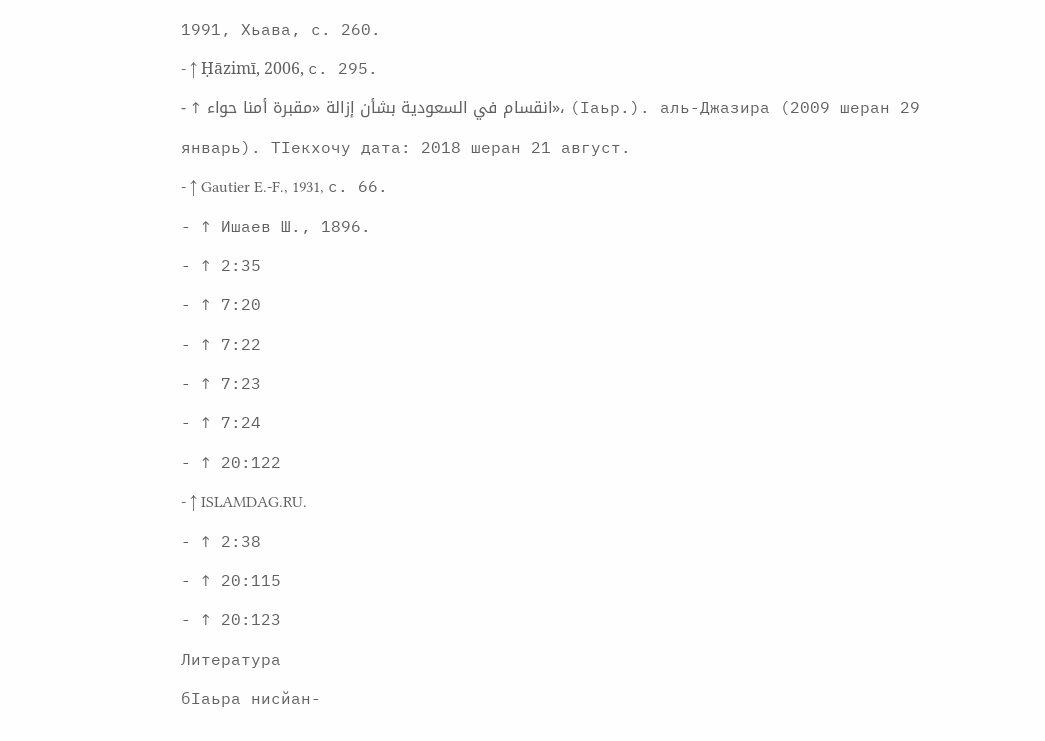1991, Хьава, с. 260.
- ↑ Ḥāzimī, 2006, с. 295.
- ↑ انقسام في السعودية بشأن إزالة «مقبرة أمنا حواء»، (Ӏаьр.). аль-Джазира (2009 шеран 29 январь). ТӀекхочу дата: 2018 шеран 21 август.
- ↑ Gautier E.-F., 1931, с. 66.
- ↑ Ишаев Ш., 1896.
- ↑ 2:35
- ↑ 7:20
- ↑ 7:22
- ↑ 7:23
- ↑ 7:24
- ↑ 20:122
- ↑ ISLAMDAG.RU.
- ↑ 2:38
- ↑ 20:115
- ↑ 20:123
Литература
бӀаьра нисйан-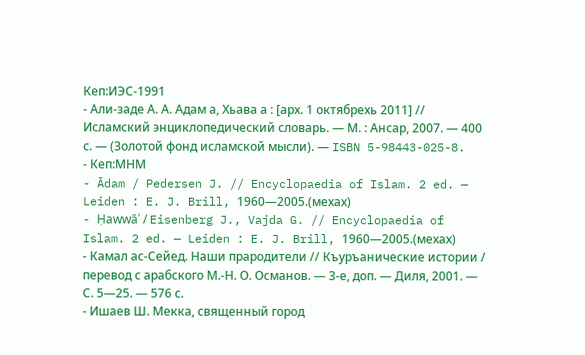Кеп:ИЭС-1991
- Али-заде А. А. Адам а, Хьава а : [арх. 1 октябрехь 2011] // Исламский энциклопедический словарь. — М. : Ансар, 2007. — 400 с. — (Золотой фонд исламской мысли). — ISBN 5-98443-025-8.
- Кеп:МНМ
- Ādam / Pedersen J. // Encyclopaedia of Islam. 2 ed. — Leiden : E. J. Brill, 1960—2005.(мехах)
- Ḥawwāʾ / Eisenberg J., Vajda G. // Encyclopaedia of Islam. 2 ed. — Leiden : E. J. Brill, 1960—2005.(мехах)
- Камал ас-Сейед. Наши прародители // Къуръанические истории / перевод с арабского М.-Н. О. Османов. — 3-е, доп. — Диля, 2001. — С. 5—25. — 576 с.
- Ишаев Ш. Мекка, священный город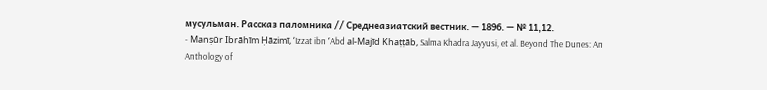мусульман. Рассказ паломника // Среднеазиатский вестник. — 1896. — № 11,12.
- Manṣūr Ibrāhīm Ḥāzimī, ʻIzzat ibn ʻAbd al-Majīd Khaṭṭāb, Salma Khadra Jayyusi, et al. Beyond The Dunes: An Anthology of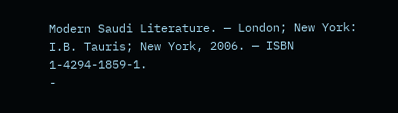Modern Saudi Literature. — London; New York: I.B. Tauris; New York, 2006. — ISBN 1-4294-1859-1.
-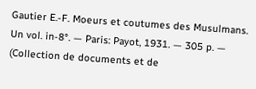Gautier E.-F. Moeurs et coutumes des Musulmans. Un vol. in-8°. — Paris: Payot, 1931. — 305 p. — (Collection de documents et de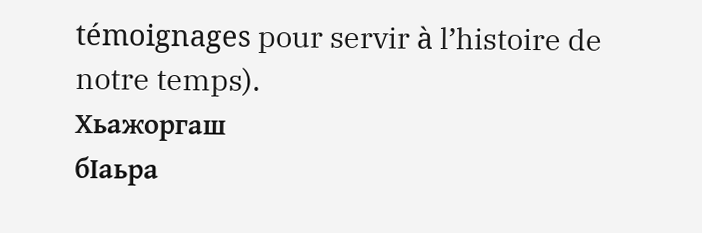témoignages pour servir à l’histoire de notre temps).
Хьажоргаш
бӀаьра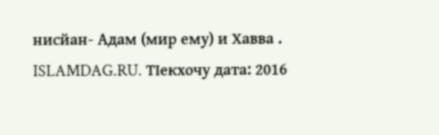нисйан- Адам (мир ему) и Хавва . ISLAMDAG.RU. ТӀекхочу дата: 2016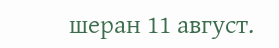шеран 11 август.